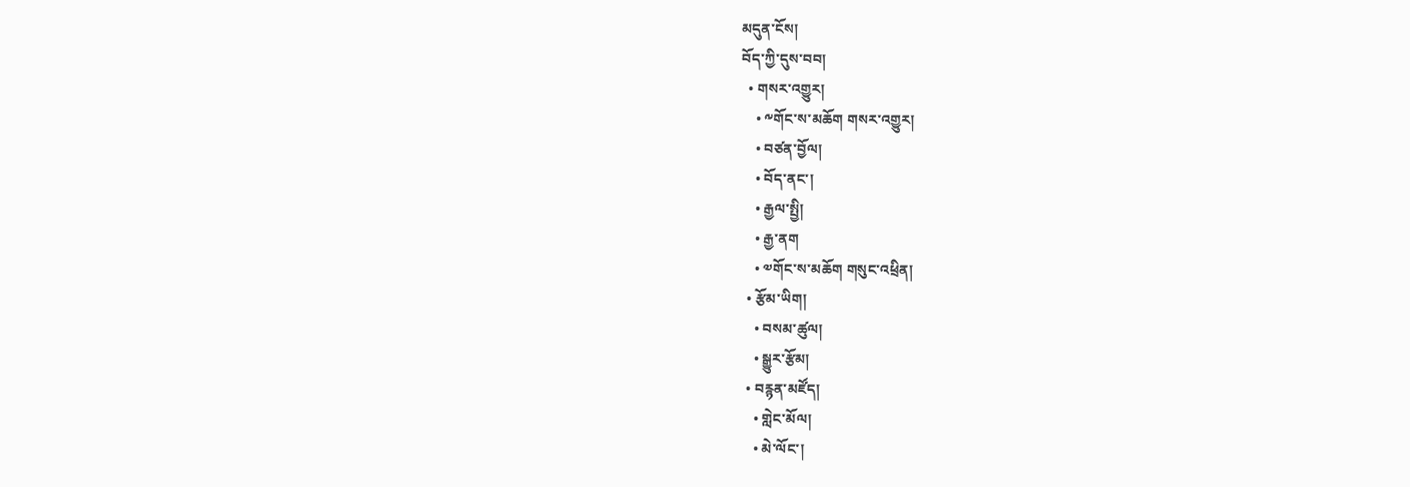མདུན་ངོས།
བོད་ཀྱི་དུས་བབ།
  • གསར་འགྱུར།
    • ༸གོང་ས་མཆོག གསར་འགྱུར།
    • བཙན་བྱོལ།
    • བོད་ནང་།
    • རྒྱལ་སྤྱི།
    • རྒྱ་ནག
    • ༧གོང་ས་མཆོག གསུང་འཕྲིན།
  • རྩོམ་ཡིག།
    • བསམ་ཚུལ།
    • སྒྱུར་རྩོམ།
  • བརྙན་མཛོད།
    • གླེང་མོལ།
    • མེ་ལོང་།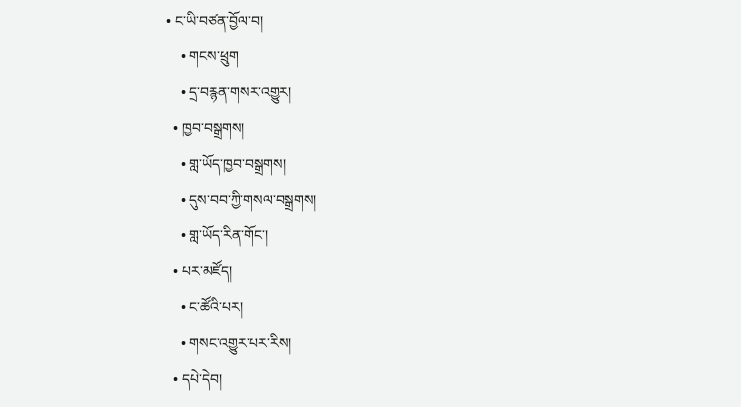• ང་ཡི་བཙན་བྱོལ་བ།
    • གངས་ཕྲུག
    • དྲ་བརྙན་གསར་འགྱུར།
  • ཁྱབ་བསྒྲགས།
    • གླ་ཡོད་ཁྱབ་བསྒྲགས།
    • དུས་བབ་ཀྱི་གསལ་བསྒྲགས།
    • གླ་ཡོད་རིན་གོང་།
  • པར་མཛོད།
    • ང་ཚོའི་པར།
    • གསང་འགྱུར་པར་རིས།
  • དཔེ་དེབ།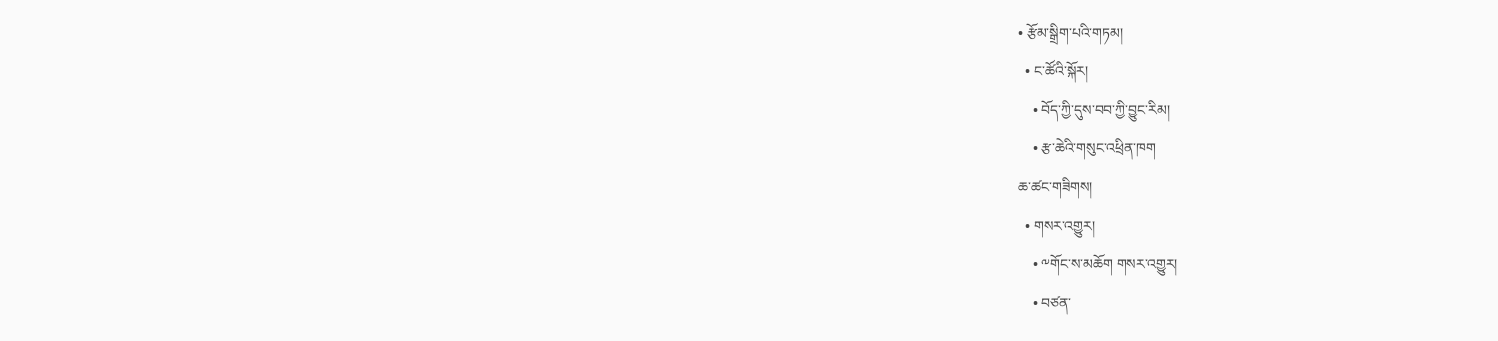• རྩོམ་སྒྲིག་པའི་གཏམ།
  • ང་ཚོའི་སྐོར།
    • བོད་ཀྱི་དུས་བབ་ཀྱི་བྱུང་རིམ།
    • རྩ་ཆེའི་གསུང་འཕྲིན་ཁག
ཆ་ཚང་གཟིགས།
  • གསར་འགྱུར།
    • ༸གོང་ས་མཆོག གསར་འགྱུར།
    • བཙན་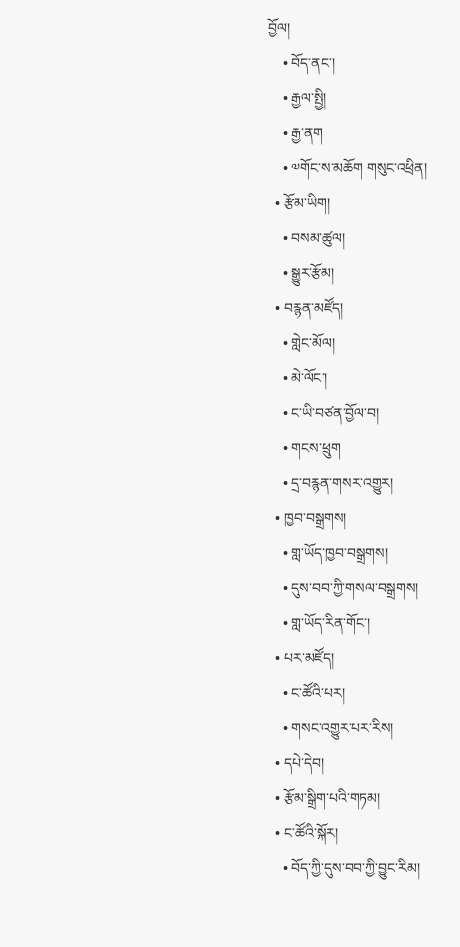བྱོལ།
    • བོད་ནང་།
    • རྒྱལ་སྤྱི།
    • རྒྱ་ནག
    • ༧གོང་ས་མཆོག གསུང་འཕྲིན།
  • རྩོམ་ཡིག།
    • བསམ་ཚུལ།
    • སྒྱུར་རྩོམ།
  • བརྙན་མཛོད།
    • གླེང་མོལ།
    • མེ་ལོང་།
    • ང་ཡི་བཙན་བྱོལ་བ།
    • གངས་ཕྲུག
    • དྲ་བརྙན་གསར་འགྱུར།
  • ཁྱབ་བསྒྲགས།
    • གླ་ཡོད་ཁྱབ་བསྒྲགས།
    • དུས་བབ་ཀྱི་གསལ་བསྒྲགས།
    • གླ་ཡོད་རིན་གོང་།
  • པར་མཛོད།
    • ང་ཚོའི་པར།
    • གསང་འགྱུར་པར་རིས།
  • དཔེ་དེབ།
  • རྩོམ་སྒྲིག་པའི་གཏམ།
  • ང་ཚོའི་སྐོར།
    • བོད་ཀྱི་དུས་བབ་ཀྱི་བྱུང་རིམ།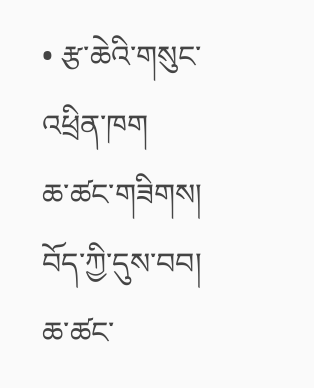• རྩ་ཆེའི་གསུང་འཕྲིན་ཁག
ཆ་ཚང་གཟིགས།
བོད་ཀྱི་དུས་བབ།
ཆ་ཚང་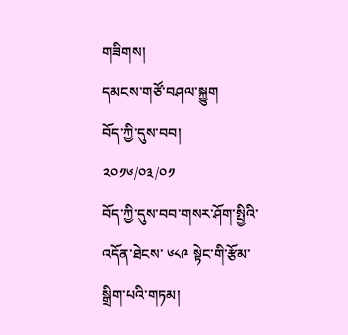གཟིགས།
དམངས་གཙོ་བཤལ་སྐྱུག
བོད་ཀྱི་དུས་བབ།
༢༠༡༦/༠༣/༠༡
བོད་ཀྱི་དུས་བབ་གསར་ཤོག་སྤྱིའི་འདོན་ཐེངས་ ༦༨༩ སྟེང་གི་རྩོམ་སྒྲིག་པའི་གཏམ།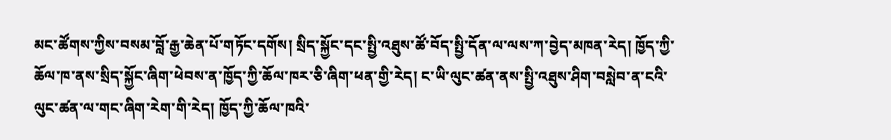མང་ཚོགས་ཀྱིས་བསམ་བློ་རྒྱ་ཆེན་པོ་གཏོང་དགོས། སྲིད་སྐྱོང་དང་སྤྱི་འཐུས་ཚོ་བོད་སྤྱི་དོན་ལ་ལས་ཀ་བྱེད་མཁན་རེད། ཁྱོད་ཀྱི་ཆོལ་ཁ་ནས་སྲིད་སྐྱོང་ཞིག་ཕེབས་ན་ཁྱོད་ཀྱི་ཆོལ་ཁར་ཅི་ཞིག་ཕན་གྱི་རེད། ང་ཡི་ལུང་ཚན་ནས་སྤྱི་འཐུས་ཤིག་བསླེབ་ན་ངའི་ལུང་ཚན་ལ་གང་ཞིག་རེག་གི་རེད། ཁྱོད་ཀྱི་ཆོལ་ཁའི་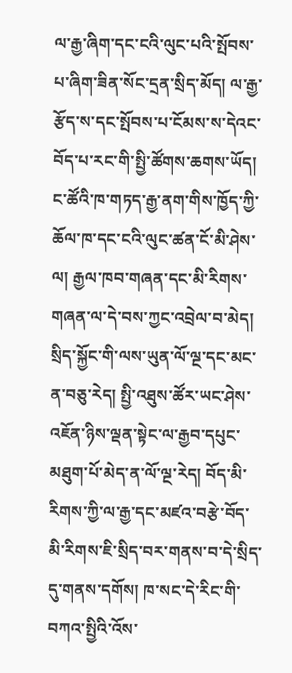ལ་རྒྱ་ཞིག་དང་ངའི་ལུང་པའི་སྤོབས་པ་ཞིག་ཟིན་སོང་དྲན་སྲིད་མོད། ལ་རྒྱ་རྩོད་ས་དང་སྤོབས་པ་ངོམས་ས་དེའང་བོད་པ་རང་གི་སྤྱི་ཚོགས་ཆགས་ཡོད། ང་ཚོའི་ཁ་གཏད་རྒྱ་ནག་གིས་ཁྱོད་ཀྱི་ཆོལ་ཁ་དང་ངའི་ལུང་ཚན་ངོ་མི་ཤེས་ལ། རྒྱལ་ཁབ་གཞན་དང་མི་རིགས་གཞན་ལ་དེ་བས་ཀྱང་འབྲེལ་བ་མེད།
སྲིད་སྐྱོང་གི་ལས་ཡུན་ལོ་ལྔ་དང་མང་ན་བཅུ་རེད། སྤྱི་འཐུས་ཚོར་ཡང་ཤེས་འཇོན་ཉིས་ལྡན་སྟེང་ལ་རྒྱབ་དཔུང་མཐུག་པོ་མེད་ན་ལོ་ལྔ་རེད། བོད་མི་རིགས་ཀྱི་ལ་རྒྱ་དང་མཛའ་བརྩེ་བོད་མི་རིགས་ཇི་སྲིད་བར་གནས་བ་དེ་སྲིད་དུ་གནས་དགོས། ཁ་སང་དེ་རིང་གི་བཀའ་སྤྱིའི་འོས་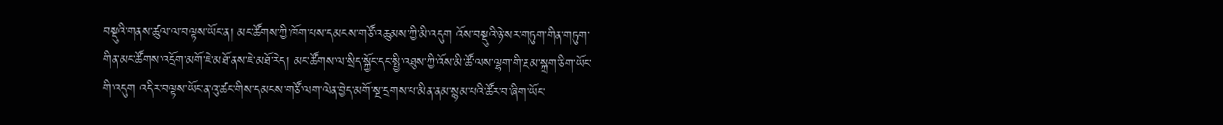བསྡུའི་གནས་ཚུལ་ལ་བལྟས་ཡོང་ན། མང་ཚོགས་ཀྱི་ཁོག་པས་དམངས་གཙོ་འཆུམས་ཀྱི་མི་འདུག འོས་བསྡུའི་ཉེ་སར་གཏུག་གིན་གཏུག་གིན་མང་ཚོགས་འདྲོག་མགོ་ཇེ་མཐོ་ནས་ཇེ་མཐོ་རེད། མང་ཚོགས་ལ་སྲིད་སྐྱོང་དང་སྤྱི་འཐུས་ཀྱི་འོས་མི་ཚོ་ལས་ལྷག་གི་རྔམ་སྐྲག་ཅིག་ཡོང་གི་འདུག འདིར་བལྟས་ཡོང་ན་འུ་ཚང་གིས་དམངས་གཙོ་ལག་ལེན་བྱེད་མགོ་སྔ་དྲགས་པ་མིན་ནམ་སྙམ་པའི་ཚོར་བ་ཞིག་ཡོང་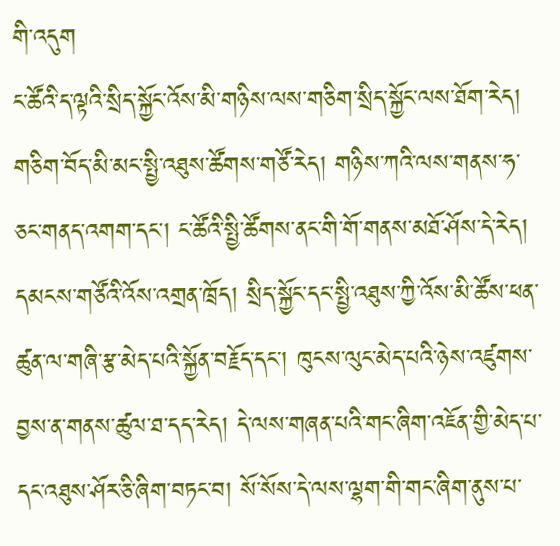གི་འདུག
ང་ཚོའི་ད་ལྟའི་སྲིད་སྐྱོང་འོས་མི་གཉིས་ལས་གཅིག་སྲིད་སྐྱོང་ལས་ཐོག་རེད། གཅིག་བོད་མི་མང་སྤྱི་འཐུས་ཚོགས་གཙོ་རེད། གཉིས་ཀའི་ལས་གནས་ཧ་ཅང་གནད་འགག་དང་། ང་ཚོའི་སྤྱི་ཚོགས་ནང་གི་གོ་གནས་མཐོ་ཤོས་དེ་རེད། དམངས་གཙོའི་འོས་འགྲན་ཁྲོད། སྲིད་སྐྱོང་དང་སྤྱི་འཐུས་ཀྱི་འོས་མི་ཚོས་ཕན་ཚུན་ལ་གཞི་རྩ་མེད་པའི་སྐྱོན་བརྗོད་དང་། ཁུངས་ལུང་མེད་པའི་ཉེས་འཛུགས་བྱས་ན་གནས་ཚུལ་ཐ་དད་རེད། དེ་ལས་གཞན་པའི་གང་ཞིག་འཇོན་གྱི་མེད་པ་དང་འཐུས་ཤོར་ཅི་ཞིག་བཏང་བ། སོ་སོས་དེ་ལས་ལྷག་གི་གང་ཞིག་ནུས་པ་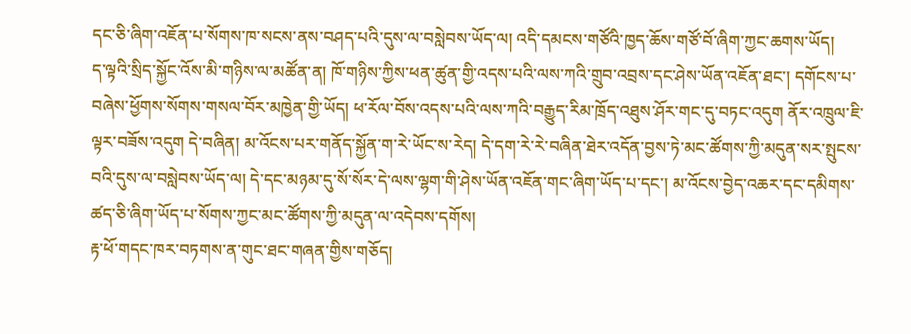དང་ཅི་ཞིག་འཇོན་པ་སོགས་ཁ་སངས་ནས་བཤད་པའི་དུས་ལ་བསླེབས་ཡོད་ལ། འདི་དམངས་གཙོའི་ཁྱད་ཆོས་གཙོ་བོ་ཞིག་ཀྱང་ཆགས་ཡོད།
ད་ལྟའི་སྲིད་སྐྱོང་འོས་མི་གཉིས་ལ་མཚོན་ན། ཁོ་གཉིས་ཀྱིས་ཕན་ཚུན་གྱི་འདས་པའི་ལས་ཀའི་གྲུབ་འབྲས་དང་ཤེས་ཡོན་འཇོན་ཐང་། དགོངས་པ་བཞེས་ཕྱོགས་སོགས་གསལ་བོར་མཁྱེན་གྱི་ཡོད། ཕ་རོལ་བོས་འདས་པའི་ལས་ཀའི་བརྒྱུད་རིམ་ཁྲོད་འཐུས་ཤོར་གང་དུ་བཏང་འདུག ནོར་འཁྲུལ་ཇི་ལྟར་བཟོས་འདུག དེ་བཞིན། མ་འོངས་པར་གནོད་སྐྱོན་ག་རེ་ཡོང་ས་རེད། དེ་དག་རེ་རེ་བཞིན་ཐེར་འདོན་བྱས་ཏེ་མང་ཚོགས་ཀྱི་མདུན་སར་སྤུངས་བའི་དུས་ལ་བསླེབས་ཡོད་ལ། དེ་དང་མཉམ་དུ་སོ་སོར་དེ་ལས་ལྷག་གི་ཤེས་ཡོན་འཇོན་གང་ཞིག་ཡོད་པ་དང་། མ་འོངས་བྱེད་འཆར་དང་དམིགས་ཚད་ཅི་ཞིག་ཡོད་པ་སོགས་ཀྱང་མང་ཚོགས་ཀྱི་མདུན་ལ་འདེབས་དགོས།
རྟ་ཕོ་གདང་ཁར་བཏགས་ན་གུང་ཐང་གཞན་གྱིས་གཅོད།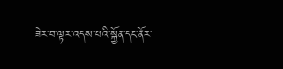ཟེར་བ་ལྟར་འདས་པའི་སྐྱོན་དང་ནོར་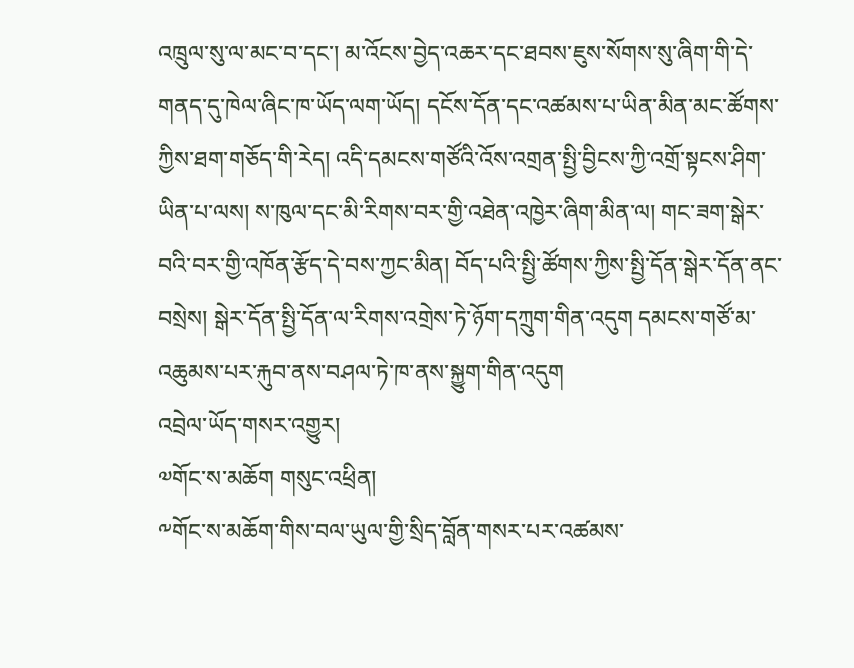འཁྲུལ་སུ་ལ་མང་བ་དང་། མ་འོངས་བྱེད་འཆར་དང་ཐབས་ཇུས་སོགས་སུ་ཞིག་གི་དེ་གནད་དུ་ཁེལ་ཞིང་ཁ་ཡོད་ལག་ཡོད། དངོས་དོན་དང་འཚམས་པ་ཡིན་མིན་མང་ཚོགས་ཀྱིས་ཐག་གཅོད་གི་རེད། འདི་དམངས་གཙོའི་འོས་འགྲན་སྤྱི་བྱིངས་ཀྱི་འགྲོ་སྟངས་ཤིག་ཡིན་པ་ལས། ས་ཁུལ་དང་མི་རིགས་བར་གྱི་འཐེན་འཁྱེར་ཞིག་མིན་ལ། གང་ཟག་སྒེར་བའི་བར་གྱི་འཁོན་རྩོད་དེ་བས་ཀྱང་མིན། བོད་པའི་སྤྱི་ཚོགས་ཀྱིས་སྤྱི་དོན་སྒེར་དོན་ནང་བསྲེས། སྒེར་དོན་སྤྱི་དོན་ལ་རིགས་འགྲེས་ཏེ་ཉོག་དཀྲུག་གིན་འདུག དམངས་གཙོ་མ་འཆུམས་པར་རྐུབ་ནས་བཤལ་ཏེ་ཁ་ནས་སྐྱུག་གིན་འདུག
འབྲེལ་ཡོད་གསར་འགྱུར།
༧གོང་ས་མཆོག གསུང་འཕྲིན།
༸གོང་ས་མཆོག་གིས་བལ་ཡུལ་གྱི་སྲིད་བློན་གསར་པར་འཚམས་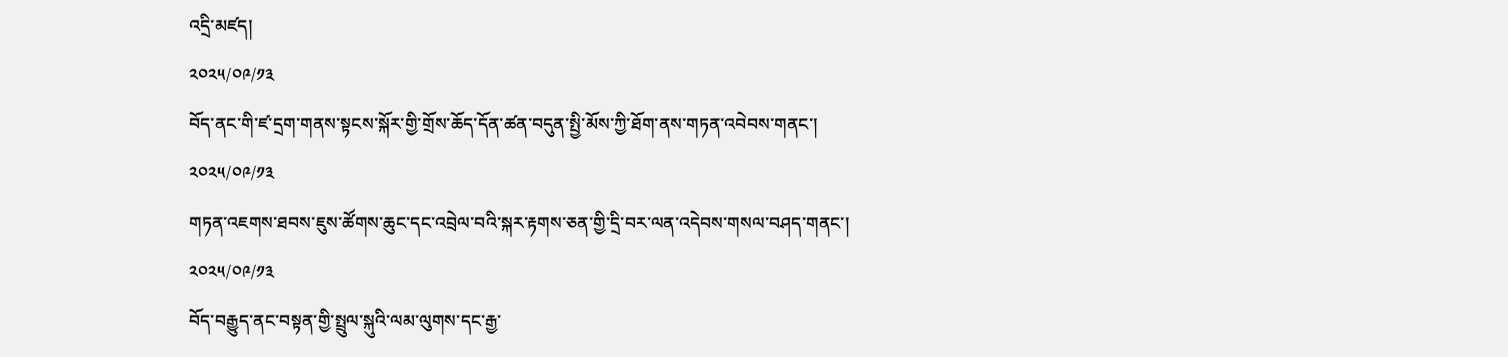འདྲི་མཛད།
༢༠༢༥/༠༩/༡༣
བོད་ནང་གི་ཛ་དྲག་གནས་སྟངས་སྐོར་གྱི་གྲོས་ཆོད་དོན་ཚན་བདུན་སྤྱི་མོས་ཀྱི་ཐོག་ནས་གཏན་འབེབས་གནང་།
༢༠༢༥/༠༩/༡༣
གཏན་འཇགས་ཐབས་ཇུས་ཚོགས་ཆུང་དང་འབྲེལ་བའི་སྐར་རྟགས་ཅན་གྱི་དྲི་བར་ལན་འདེབས་གསལ་བཤད་གནང་།
༢༠༢༥/༠༩/༡༣
བོད་བརྒྱུད་ནང་བསྟན་གྱི་སྤྲུལ་སྐུའི་ལམ་ལུགས་དང་རྒྱ་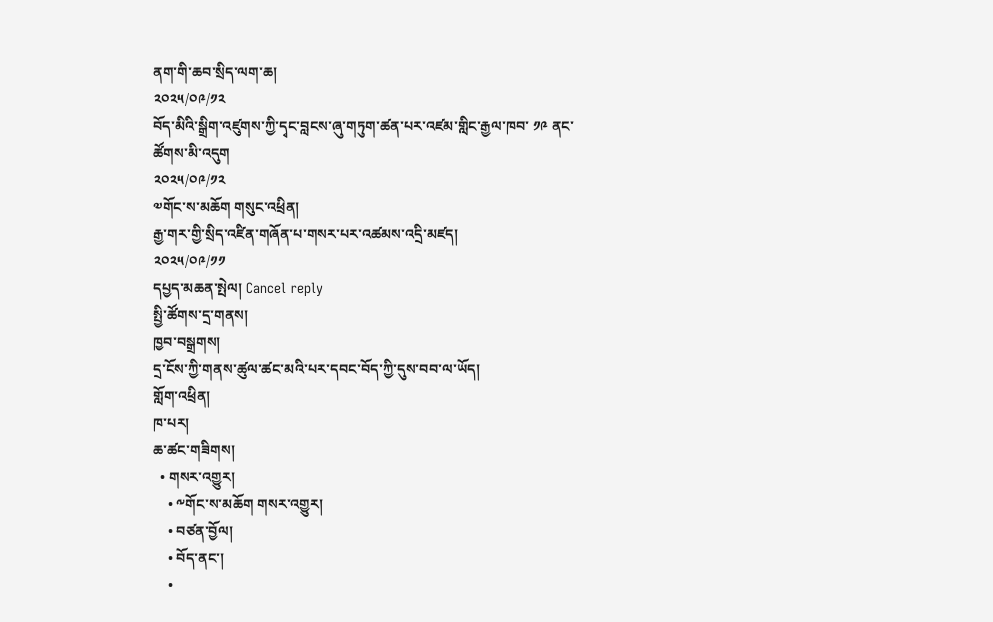ནག་གི་ཆབ་སྲིད་ལག་ཆ།
༢༠༢༥/༠༩/༡༢
བོད་མིའི་སྒྲིག་འཛུགས་ཀྱི་དྭང་བླངས་ཞུ་གཏུག་ཚན་པར་འཛམ་གླིང་རྒྱལ་ཁབ་ ༡༩ ནང་ཚོགས་མི་འདུག
༢༠༢༥/༠༩/༡༢
༧གོང་ས་མཆོག གསུང་འཕྲིན།
རྒྱ་གར་གྱི་སྲིད་འཛིན་གཞོན་པ་གསར་པར་འཚམས་འདྲི་མཛད།
༢༠༢༥/༠༩/༡༡
དཔྱད་མཆན་སྤེལ། Cancel reply
སྤྱི་ཚོགས་དྲ་གནས།
ཁྱབ་བསྒྲགས།
དྲ་ངོས་ཀྱི་གནས་ཚུལ་ཚང་མའི་པར་དབང་བོད་ཀྱི་དུས་བབ་ལ་ཡོད།
གློག་འཕྲིན།
ཁ་པར།
ཆ་ཚང་གཟིགས།
  • གསར་འགྱུར།
    • ༸གོང་ས་མཆོག གསར་འགྱུར།
    • བཙན་བྱོལ།
    • བོད་ནང་།
    •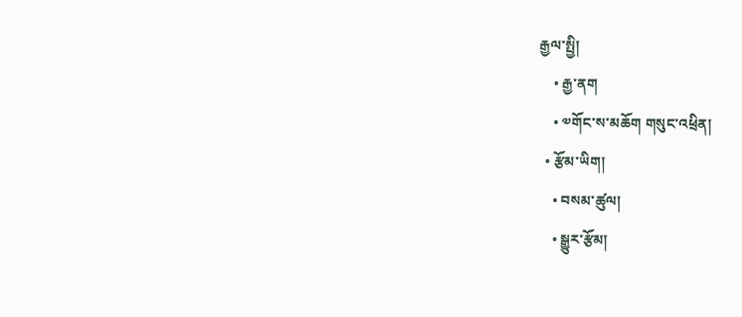རྒྱལ་སྤྱི།
    • རྒྱ་ནག
    • ༧གོང་ས་མཆོག གསུང་འཕྲིན།
  • རྩོམ་ཡིག།
    • བསམ་ཚུལ།
    • སྒྱུར་རྩོམ།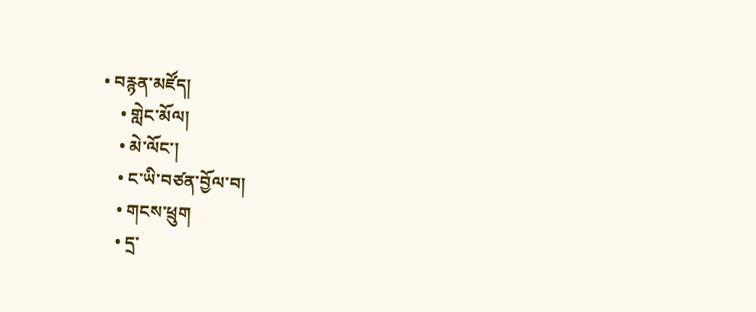• བརྙན་མཛོད།
    • གླེང་མོལ།
    • མེ་ལོང་།
    • ང་ཡི་བཙན་བྱོལ་བ།
    • གངས་ཕྲུག
    • དྲ་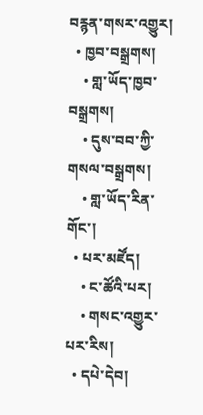བརྙན་གསར་འགྱུར།
  • ཁྱབ་བསྒྲགས།
    • གླ་ཡོད་ཁྱབ་བསྒྲགས།
    • དུས་བབ་ཀྱི་གསལ་བསྒྲགས།
    • གླ་ཡོད་རིན་གོང་།
  • པར་མཛོད།
    • ང་ཚོའི་པར།
    • གསང་འགྱུར་པར་རིས།
  • དཔེ་དེབ།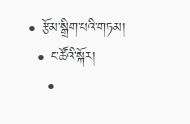• རྩོམ་སྒྲིག་པའི་གཏམ།
  • ང་ཚོའི་སྐོར།
    •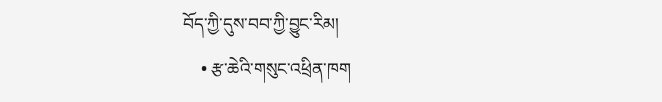བོད་ཀྱི་དུས་བབ་ཀྱི་བྱུང་རིམ།
    • རྩ་ཆེའི་གསུང་འཕྲིན་ཁག